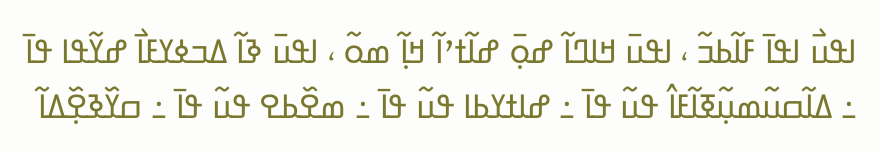ߊߟߎ߯ ߊߟߊ߫ ߓߊ߬ߕߏ߬ ، ߊߟߎ߫ ߞߊߣߊ߬ ߝߋ߲߫ ߝߊ߬ߙߴߊ߬ ߞߊ߲߬ ߘߋ߬ ، ߊߟߎ߫ ߢߊ߬ ߡߏߦߌߓߊ߯ ߝߌ߬ߟߊ ߟߊ߫ ߸ ߡߊ߬ߛߎ߬ߘߎ߲߬ߧߊ߬ߓߊ߮ ߟߎ߬ ߟߊ߫ ߸ ߝߊߙߌߕߊ ߟߎ߬ ߟߊ߫ ߸ ߘߐ߰ߕߐ ߟߎ߬ ߟߊ߫ ߸ ߛߌ߰ߢߐ߲߰ߡߊ߬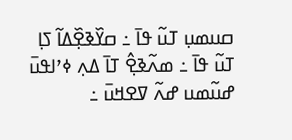ߛߎߘߎ߲ ߠߎ߬ ߟߊ߫ ߸ ߛߌ߰ߢߐ߲߰ߡߊ߬ ߖߊ߲ ߠߎ߬ ߟߊ߫ ߸ ߘߍ߬ߢߐ߲߮ ߠߊ߫ ߡߍ߲ ߦߴߊߟߎ߫ ߝߎ߬ߘߎ ߝߍ߬ ߜߐߞߎ߫ ߸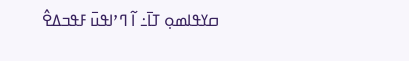ߛߌߟߊߘߋ߲ ߠߊ߫߸ ߊ߬ ߣߴߊߟߎ߫ ߓߟߏߡߐ߮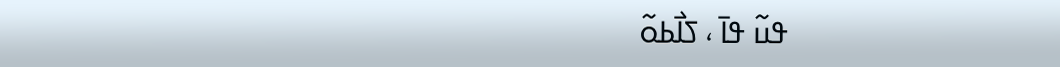ߟߎ߬ ߟߊ߫ ، ߖߊ߯ߕߋ߬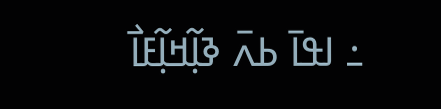߸ ߊߟߊ߫ ߕߍ߫ ߢߊ߲߬ߞߊ߲߬ߓߊ߯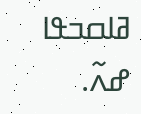ߥߊߛߏߟߊ ߝߍ߬.